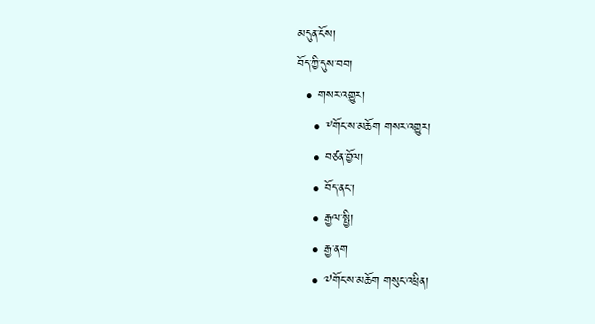མདུན་ངོས།
བོད་ཀྱི་དུས་བབ།
  • གསར་འགྱུར།
    • ༸གོང་ས་མཆོག གསར་འགྱུར།
    • བཙན་བྱོལ།
    • བོད་ནང་།
    • རྒྱལ་སྤྱི།
    • རྒྱ་ནག
    • ༧གོང་ས་མཆོག གསུང་འཕྲིན།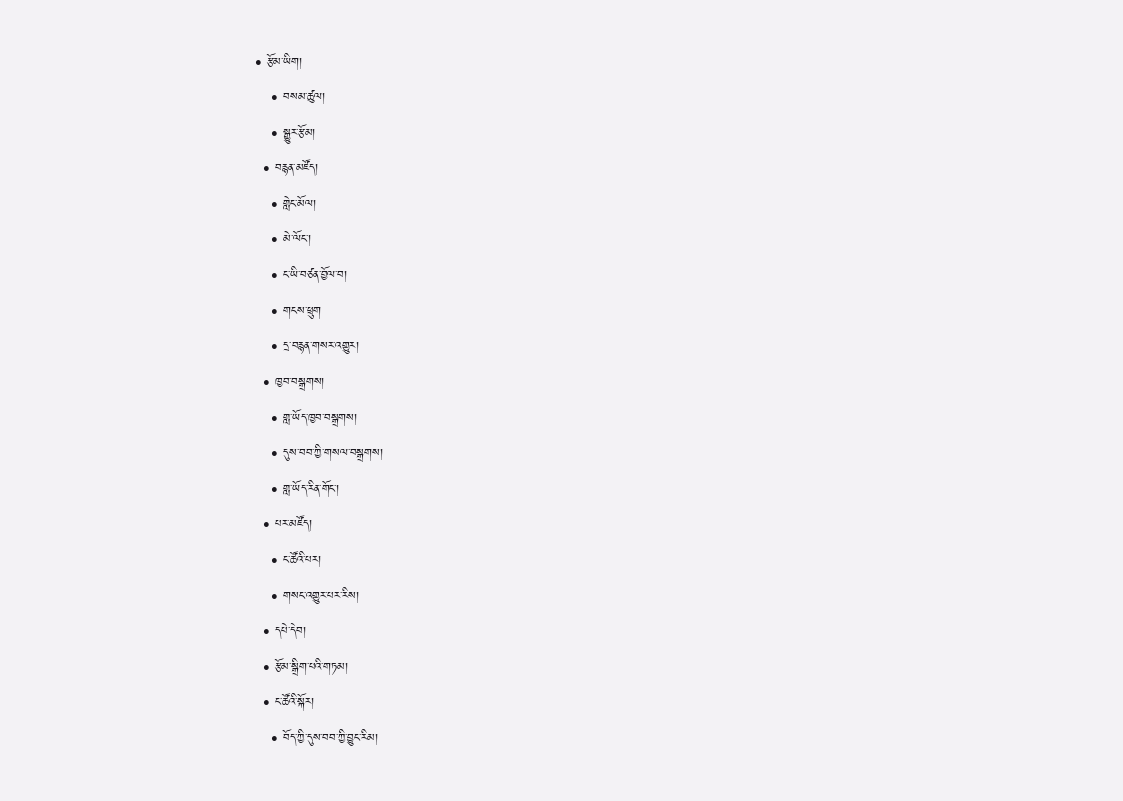• རྩོམ་ཡིག།
    • བསམ་ཚུལ།
    • སྒྱུར་རྩོམ།
  • བརྙན་མཛོད།
    • གླེང་མོལ།
    • མེ་ལོང་།
    • ང་ཡི་བཙན་བྱོལ་བ།
    • གངས་ཕྲུག
    • དྲ་བརྙན་གསར་འགྱུར།
  • ཁྱབ་བསྒྲགས།
    • གླ་ཡོད་ཁྱབ་བསྒྲགས།
    • དུས་བབ་ཀྱི་གསལ་བསྒྲགས།
    • གླ་ཡོད་རིན་གོང་།
  • པར་མཛོད།
    • ང་ཚོའི་པར།
    • གསང་འགྱུར་པར་རིས།
  • དཔེ་དེབ།
  • རྩོམ་སྒྲིག་པའི་གཏམ།
  • ང་ཚོའི་སྐོར།
    • བོད་ཀྱི་དུས་བབ་ཀྱི་བྱུང་རིམ།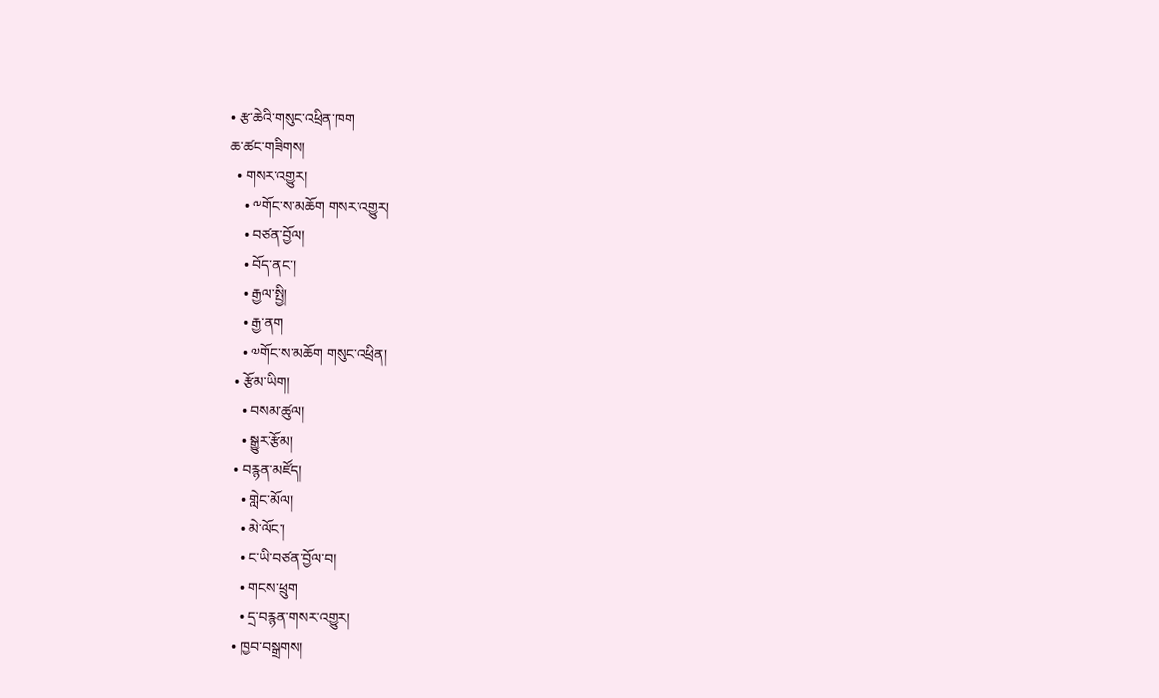• རྩ་ཆེའི་གསུང་འཕྲིན་ཁག
ཆ་ཚང་གཟིགས།
  • གསར་འགྱུར།
    • ༸གོང་ས་མཆོག གསར་འགྱུར།
    • བཙན་བྱོལ།
    • བོད་ནང་།
    • རྒྱལ་སྤྱི།
    • རྒྱ་ནག
    • ༧གོང་ས་མཆོག གསུང་འཕྲིན།
  • རྩོམ་ཡིག།
    • བསམ་ཚུལ།
    • སྒྱུར་རྩོམ།
  • བརྙན་མཛོད།
    • གླེང་མོལ།
    • མེ་ལོང་།
    • ང་ཡི་བཙན་བྱོལ་བ།
    • གངས་ཕྲུག
    • དྲ་བརྙན་གསར་འགྱུར།
  • ཁྱབ་བསྒྲགས།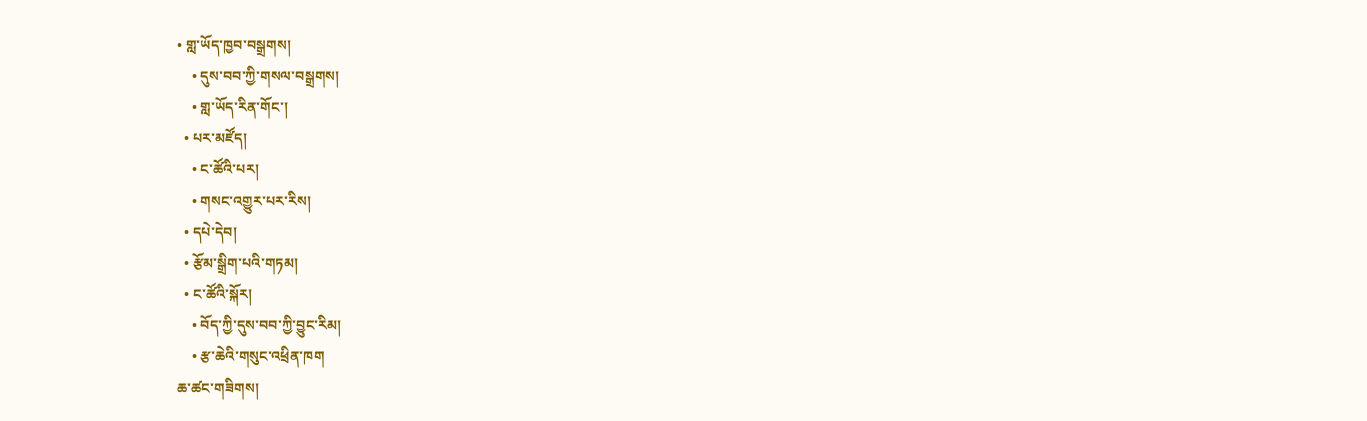• གླ་ཡོད་ཁྱབ་བསྒྲགས།
    • དུས་བབ་ཀྱི་གསལ་བསྒྲགས།
    • གླ་ཡོད་རིན་གོང་།
  • པར་མཛོད།
    • ང་ཚོའི་པར།
    • གསང་འགྱུར་པར་རིས།
  • དཔེ་དེབ།
  • རྩོམ་སྒྲིག་པའི་གཏམ།
  • ང་ཚོའི་སྐོར།
    • བོད་ཀྱི་དུས་བབ་ཀྱི་བྱུང་རིམ།
    • རྩ་ཆེའི་གསུང་འཕྲིན་ཁག
ཆ་ཚང་གཟིགས།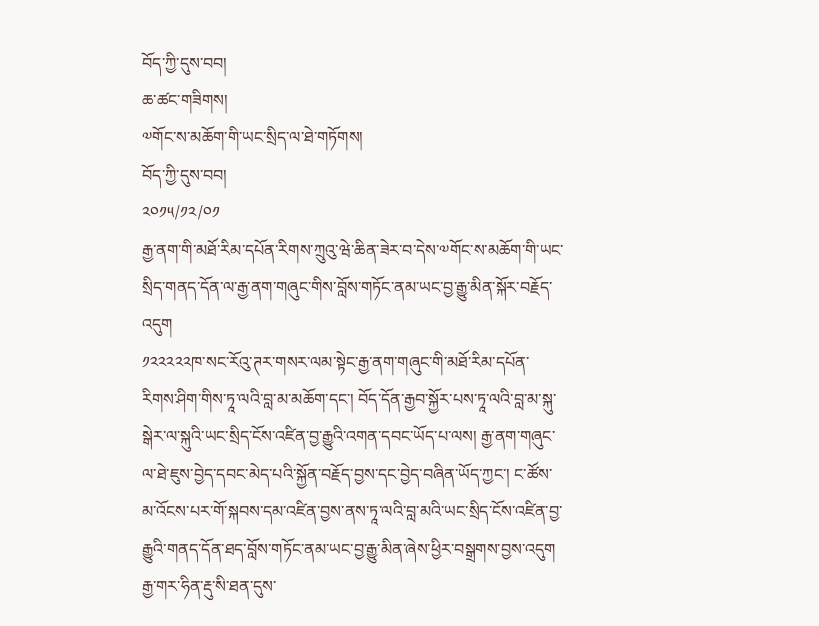བོད་ཀྱི་དུས་བབ།
ཆ་ཚང་གཟིགས།
༧གོང་ས་མཆོག་གི་ཡང་སྲིད་ལ་ཐེ་གཏོགས།
བོད་ཀྱི་དུས་བབ།
༢༠༡༥/༡༢/༠༡
རྒྱ་ནག་གི་མཐོ་རིམ་དཔོན་རིགས་ཀྲུའུ་ཝེ་ཆིན་ཟེར་བ་དེས་༧གོང་ས་མཆོག་གི་ཡང་སྲིད་གནད་དོན་ལ་རྒྱ་ནག་གཞུང་གིས་བློས་གཏོང་ནམ་ཡང་བྱ་རྒྱུ་མིན་སྐོར་བརྗོད་འདུག
༡༢༢༢༢༢ཁ་སང་རོའུ་ཊར་གསར་ལམ་སྟེང་རྒྱ་ནག་གཞུང་གི་མཐོ་རིམ་དཔོན་རིགས་ཤིག་གིས་ཏཱ་ལའི་བླ་མ་མཆོག་དང་། བོད་དོན་རྒྱབ་སྐྱོར་པས་ཏཱ་ལའི་བླ་མ་སྐུ་སྒེར་ལ་སྐུའི་ཡང་སྲིད་ངོས་འཛིན་བྱ་རྒྱུའི་འགན་དབང་ཡོད་པ་ལས། རྒྱ་ནག་གཞུང་ལ་ཐེ་ཇུས་བྱེད་དབང་མེད་པའི་སྐྱོན་བརྗོད་བྱས་དང་བྱེད་བཞིན་ཡོད་ཀྱང་། ང་ཚོས་མ་འོངས་པར་གོ་སྐབས་དམ་འཛིན་བྱས་ནས་ཏཱ་ལའི་བླ་མའི་ཡང་སྲིད་ངོས་འཛིན་བྱ་རྒྱུའི་གནད་དོན་ཐད་བློས་གཏོང་ནམ་ཡང་བྱ་རྒྱུ་མིན་ཞེས་ཕྱིར་བསྒྲགས་བྱས་འདུག
རྒྱ་གར་ཧིན་རྡུ་སི་ཐན་དུས་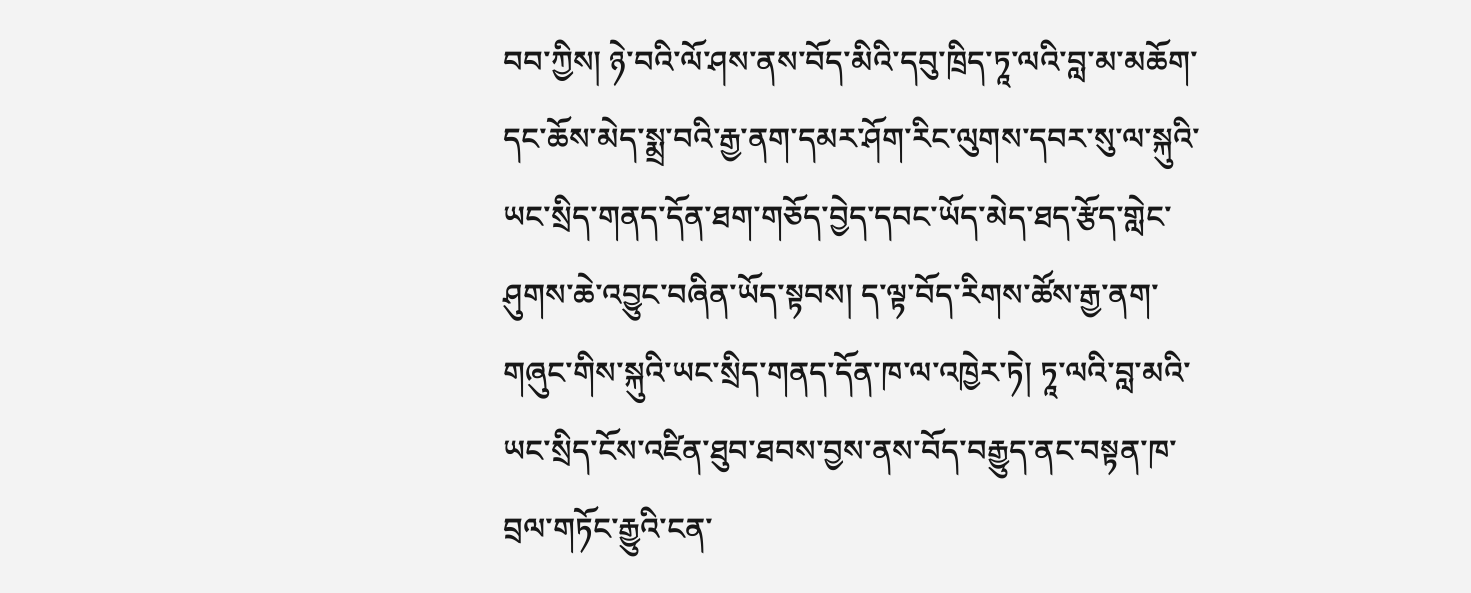བབ་ཀྱིས། ཉེ་བའི་ལོ་ཤས་ནས་བོད་མིའི་དབུ་ཁྲིད་ཏཱ་ལའི་བླ་མ་མཆོག་དང་ཆོས་མེད་སྨྲ་བའི་རྒྱ་ནག་དམར་ཤོག་རིང་ལུགས་དབར་སུ་ལ་སྐུའི་ཡང་སྲིད་གནད་དོན་ཐག་གཅོད་བྱེད་དབང་ཡོད་མེད་ཐད་རྩོད་གླེང་ཤུགས་ཆེ་འབྱུང་བཞིན་ཡོད་སྟབས། ད་ལྟ་བོད་རིགས་ཚོས་རྒྱ་ནག་གཞུང་གིས་སྐུའི་ཡང་སྲིད་གནད་དོན་ཁ་ལ་འཁྱེར་ཏེ། ཏཱ་ལའི་བླ་མའི་ཡང་སྲིད་ངོས་འཛིན་ཐུབ་ཐབས་བྱས་ནས་བོད་བརྒྱུད་ནང་བསྟན་ཁ་བྲལ་གཏོང་རྒྱུའི་ངན་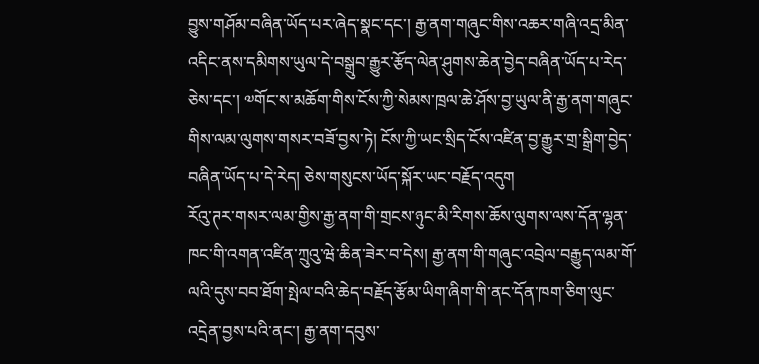བྱུས་གཤོམ་བཞིན་ཡོད་པར་ཞེད་སྣང་དང་། རྒྱ་ནག་གཞུང་གིས་འཆར་གཞི་འདྲ་མིན་འདིང་ནས་དམིགས་ཡུལ་དེ་བསྒྲུབ་རྒྱུར་རྩོད་ལེན་ཤུགས་ཆེན་བྱེད་བཞིན་ཡོད་པ་རེད་ཅེས་དང་། ༧གོང་ས་མཆོག་གིས་ངོས་ཀྱི་སེམས་ཁྲལ་ཆེ་ཤོས་བྱ་ཡུལ་ནི་རྒྱ་ནག་གཞུང་གིས་ལམ་ལུགས་གསར་བཟོ་བྱས་ཏེ། ངོས་ཀྱི་ཡང་སྲིད་ངོས་འཛིན་བྱ་རྒྱུར་གྲ་སྒྲིག་བྱེད་བཞིན་ཡོད་པ་དེ་རེད། ཅེས་གསུངས་ཡོད་སྐོར་ཡང་བརྗོད་འདུག
རོའུ་ཊར་གསར་ལམ་གྱིས་རྒྱ་ནག་གི་གྲངས་ཉུང་མི་རིགས་ཆོས་ལུགས་ལས་དོན་ལྷན་ཁང་གི་འགན་འཛིན་ཀྲུའུ་ཝེ་ཆིན་ཟེར་བ་དེས། རྒྱ་ནག་གི་གཞུང་འབྲེལ་བརྒྱུད་ལམ་གོ་ལའི་དུས་བབ་ཐོག་སྤེལ་བའི་ཆེད་བརྗོད་རྩོམ་ཡིག་ཞིག་གི་ནང་དོན་ཁག་ཅིག་ལུང་འདྲེན་བྱས་པའི་ནང་། རྒྱ་ནག་དབུས་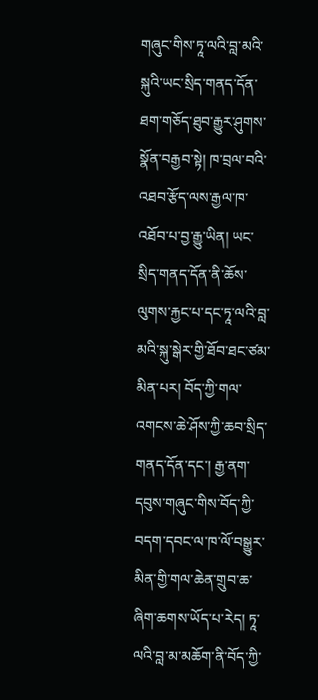གཞུང་གིས་ཏཱ་ལའི་བླ་མའི་སྐུའི་ཡང་སྲིད་གནད་དོན་ཐག་གཅོད་ཐུབ་རྒྱུར་ཤུགས་སྣོན་བརྒྱབ་སྟེ། ཁ་བྲལ་བའི་འཐབ་རྩོད་ལས་རྒྱལ་ཁ་འཐོབ་པ་བྱ་རྒྱུ་ཡིན། ཡང་སྲིད་གནད་དོན་ནི་ཆོས་ལུགས་རྐྱང་པ་དང་ཏཱ་ལའི་བླ་མའི་སྐུ་སྒེར་གྱི་ཐོབ་ཐང་ཙམ་མིན་པར། བོད་ཀྱི་གལ་འགངས་ཆེ་ཤོས་ཀྱི་ཆབ་སྲིད་གནད་དོན་དང་། རྒྱ་ནག་དབུས་གཞུང་གིས་བོད་ཀྱི་བདག་དབང་ལ་ཁ་ལོ་བསྒྱུར་མིན་གྱི་གལ་ཆེན་གྲུབ་ཆ་ཞིག་ཆགས་ཡོད་པ་རེད། ཏཱ་ལའི་བླ་མ་མཆོག་ནི་བོད་ཀྱི་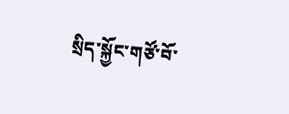སྲིད་སྐྱོང་གཙོ་བོ་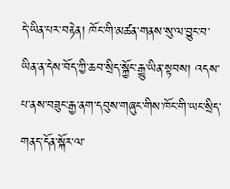དེ་ཡིན་པར་བརྟེན། ཁོང་གི་མཚན་གནས་སུ་ལ་བྱུང་བ་ཡིན་ན་དེས་བོད་ཀྱི་ཆབ་སྲིད་སྐྱོང་རྒྱུ་ཡིན་སྟབས། འདས་པ་ནས་བཟུང་རྒྱ་ནག་དབུས་གཞུང་གིས་ཁོང་གི་ཡང་སྲིད་གནད་དོན་སྐོར་ལ་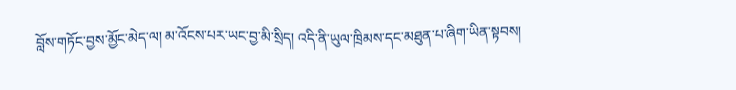བློས་གཏོང་བྱས་མྱོང་མེད་ལ། མ་འོངས་པར་ཡང་བྱ་མི་སྲིད། འདི་ནི་ཡུལ་ཁྲིམས་དང་མཐུན་པ་ཞིག་ཡིན་སྟབས།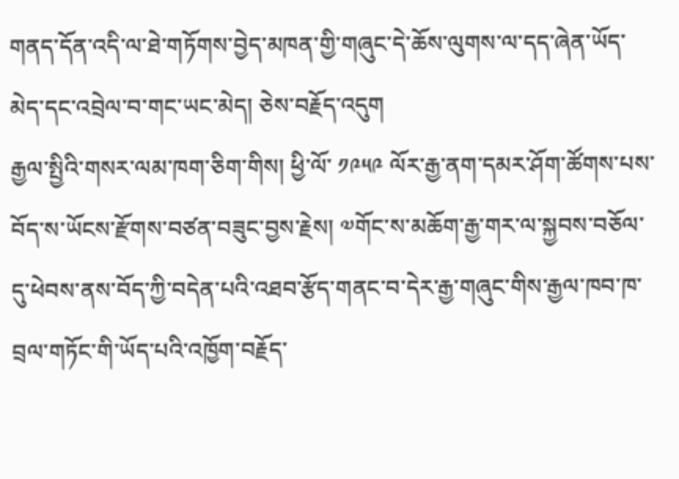གནད་དོན་འདི་ལ་ཐེ་གཏོགས་བྱེད་མཁན་གྱི་གཞུང་དེ་ཆོས་ལུགས་ལ་དད་ཞེན་ཡོད་མེད་དང་འབྲེལ་བ་གང་ཡང་མེད། ཅེས་བརྗོད་འདུག
རྒྱལ་སྤྱིའི་གསར་ལམ་ཁག་ཅིག་གིས། ཕྱི་ལོ་ ༡༩༥༩ ལོར་རྒྱ་ནག་དམར་ཤོག་ཚོགས་པས་བོད་ས་ཡོངས་རྫོགས་བཙན་བཟུང་བྱས་རྗེས། ༧གོང་ས་མཆོག་རྒྱ་གར་ལ་སྐྱབས་བཅོལ་དུ་ཕེབས་ནས་བོད་ཀྱི་བདེན་པའི་འཐབ་རྩོད་གནང་བ་དེར་རྒྱ་གཞུང་གིས་རྒྱལ་ཁབ་ཁ་བྲལ་གཏོང་གི་ཡོད་པའི་འཁྱོག་བརྗོད་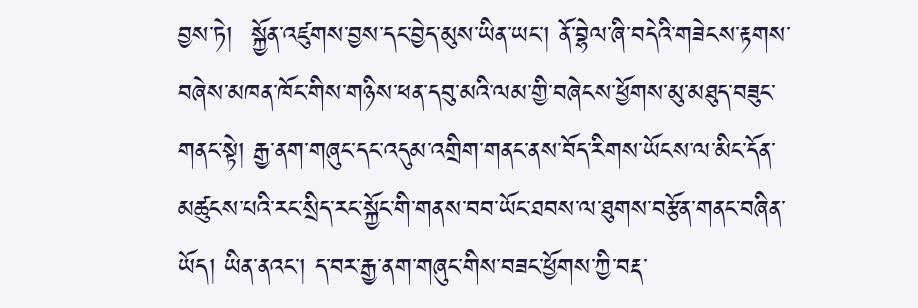བྱས་ཏེ།  སྐྱོན་འཛུགས་བྱས་དང་བྱེད་མུས་ཡིན་ཡང་། ནོ་བྷེལ་ཞི་བདེའི་གཟེངས་རྟགས་བཞེས་མཁན་ཁོང་གིས་གཉིས་ཕན་དབུ་མའི་ལམ་གྱི་བཞེངས་ཕྱོགས་མུ་མཐུད་བཟུང་གནང་སྟེ། རྒྱ་ནག་གཞུང་དང་འདུམ་འགྲིག་གནང་ནས་བོད་རིགས་ཡོངས་ལ་མིང་དོན་མཚུངས་པའི་རང་སྲིད་རང་སྐྱོང་གི་གནས་བབ་ཡོང་ཐབས་ལ་ཐུགས་བརྩོན་གནང་བཞིན་ཡོད། ཡིན་ནའང་། ད་བར་རྒྱ་ནག་གཞུང་གིས་བཟང་ཕྱོགས་ཀྱི་བརྡ་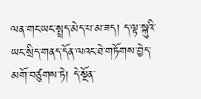ལན་གང་ཡང་སྤྲད་མེད་པ་མ་ཟད། ད་ལྟ་སྐུའི་ཡང་སྲིད་གནད་དོན་ལའང་ཐེ་གཏོགས་བྱེད་མགོ་བཙུགས་ཏེ། དེ་སྔོན་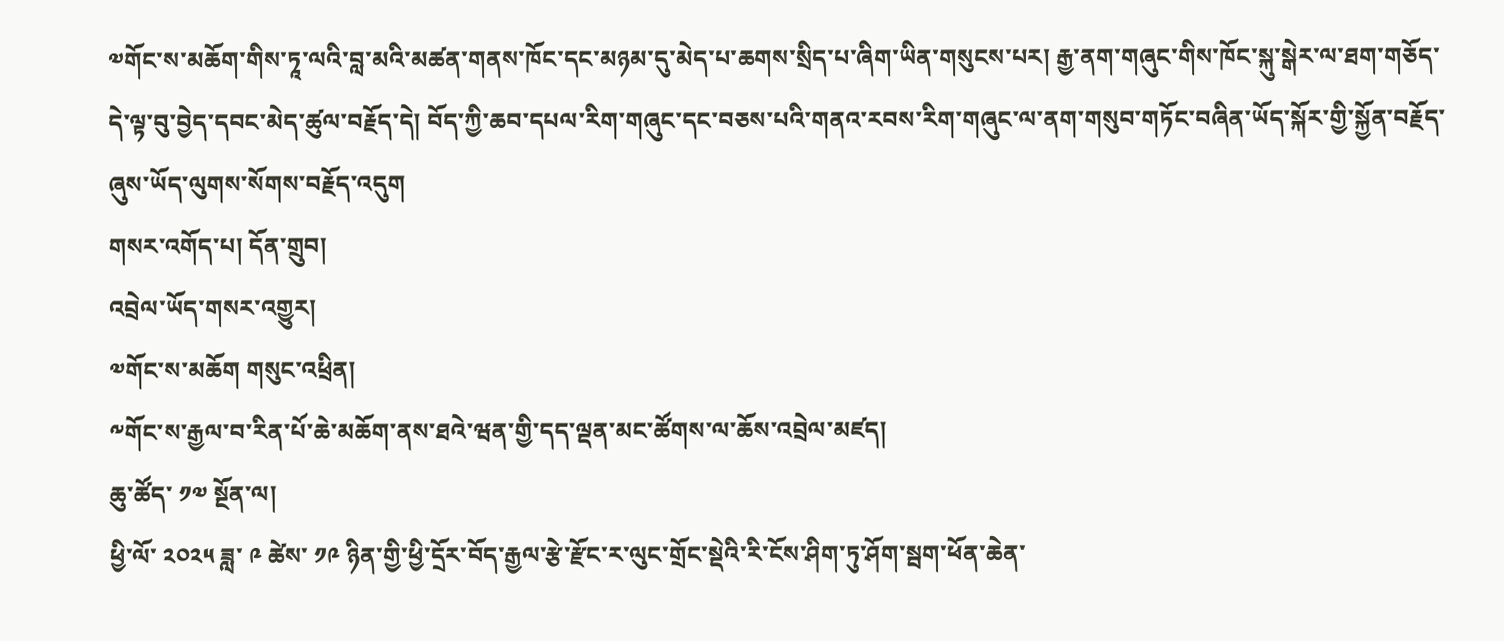༧གོང་ས་མཆོག་གིས་ཏཱ་ལའི་བླ་མའི་མཚན་གནས་ཁོང་དང་མཉམ་དུ་མེད་པ་ཆགས་སྲིད་པ་ཞིག་ཡིན་གསུངས་པར། རྒྱ་ནག་གཞུང་གིས་ཁོང་སྐུ་སྒེར་ལ་ཐག་གཅོད་དེ་ལྟ་བུ་བྱེད་དབང་མེད་ཚུལ་བརྗོད་དེ། བོད་ཀྱི་ཆབ་དཔལ་རིག་གཞུང་དང་བཅས་པའི་གནའ་རབས་རིག་གཞུང་ལ་ནག་གསུབ་གཏོང་བཞིན་ཡོད་སྐོར་གྱི་སྐྱོན་བརྗོད་ཞུས་ཡོད་ལུགས་སོགས་བརྗོད་འདུག
གསར་འགོད་པ། དོན་གྲུབ།
འབྲེལ་ཡོད་གསར་འགྱུར།
༧གོང་ས་མཆོག གསུང་འཕྲིན།
༸གོང་ས་རྒྱལ་བ་རིན་པོ་ཆེ་མཆོག་ནས་ཐའེ་ཝན་གྱི་དད་ལྡན་མང་ཚོགས་ལ་ཆོས་འབྲེལ་མཛད།
ཆུ་ཚོད་ ༡༧ སྔོན་ལ།
ཕྱི་ལོ་ ༢༠༢༥ ཟླ་ ༩ ཚེས་ ༡༩ ཉིན་གྱི་ཕྱི་དྲོར་བོད་རྒྱལ་རྩེ་རྫོང་ར་ལུང་གྲོང་སྡེའི་རི་ངོས་ཤིག་ཏུ་ཤོག་སྦག་ཕོན་ཆེན་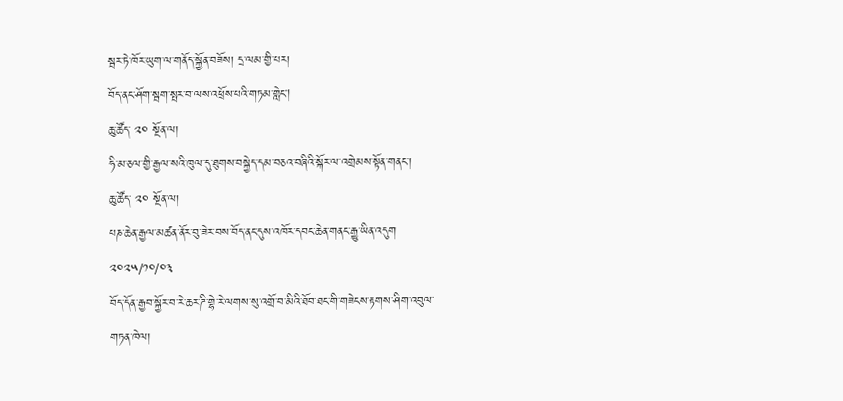སྦར་ཏེ་ཁོར་ཡུག་ལ་གནོད་སྐྱོན་བཟོས། དྲ་ལམ་གྱི་པར།
བོད་ནང་ཤོག་སྦག་སྤར་བ་ལས་འཕྲོས་པའི་གཏམ་གླེང།
ཆུ་ཚོད་ ༢༠ སྔོན་ལ།
ཧི་མ་ཅལ་གྱི་རྒྱལ་སའི་ཁུལ་དུ་ཐུགས་བསྐྱེད་དམ་བཅའ་བཞིའི་སྐོར་ལ་འགྲེམས་སྟོན་གནང་།
ཆུ་ཚོད་ ༢༠ སྔོན་ལ།
པཎ་ཆེན་རྒྱལ་མཚན་ནོར་བུ་ཟེར་བས་བོད་ནང་དུས་འཁོར་དབང་ཆེན་གནང་རྒྱུ་ཡིན་འདུག
༢༠༢༥/༡༠/༠༣
བོད་དོན་རྒྱབ་སྐྱོར་བ་རེ་ཆར་ཌི་གྷེ་རེ་ལགས་སུ་འགྲོ་བ་མིའི་ཐོབ་ཐང་གི་གཟེངས་རྟགས་ཤིག་འབུལ་གཏན་ཁེལ།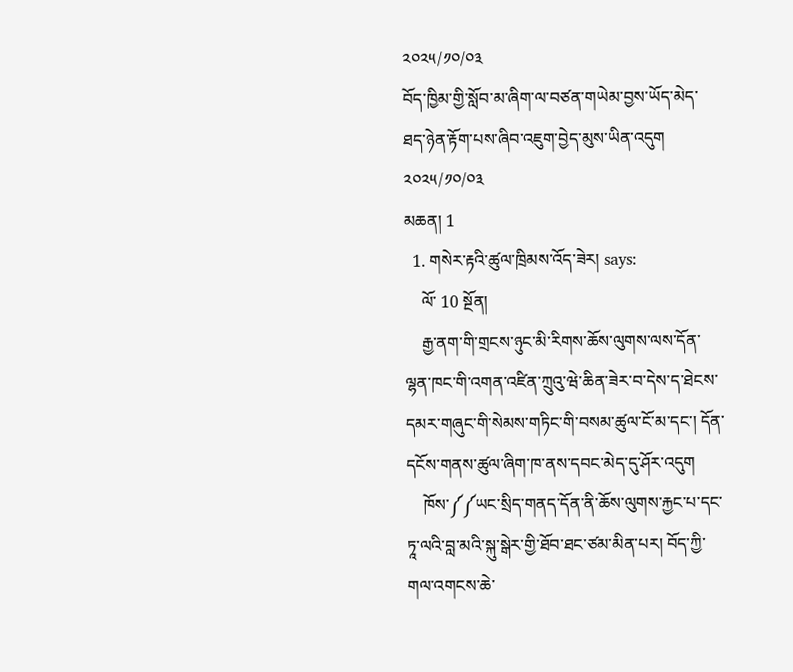༢༠༢༥/༡༠/༠༣
བོད་ཁྱིམ་གྱི་སློབ་མ་ཞིག་ལ་བཙན་གཡེམ་བྱས་ཡོད་མེད་ཐད་ཉེན་རྟོག་པས་ཞིབ་འཇུག་བྱེད་མུས་ཡིན་འདུག
༢༠༢༥/༡༠/༠༣
མཆན། 1
  1. གསེར་རྟའི་ཚུལ་ཁྲིམས་འོད་ཟེར། says:
    ལོ་ 10 སྔོན།
    རྒྱ་ནག་གི་གྲངས་ཉུང་མི་རིགས་ཆོས་ལུགས་ལས་དོན་ལྷན་ཁང་གི་འགན་འཛིན་ཀྲུའུ་ཝེ་ཆིན་ཟེར་བ་དེས་ད་ཐེངས་དམར་གཞུང་གི་སེམས་གཏིང་གི་བསམ་ཚུལ་ངོ་མ་དང་། དོན་དངོས་གནས་ཚུལ་ཞིག་ཁ་ནས་དབང་མེད་དུ་ཤོར་འདུག
    ཁོས་༼༼ཡང་སྲིད་གནད་དོན་ནི་ཆོས་ལུགས་རྐྱང་པ་དང་ཏཱ་ལའི་བླ་མའི་སྐུ་སྒེར་གྱི་ཐོབ་ཐང་ཙམ་མིན་པར། བོད་ཀྱི་གལ་འགངས་ཆེ་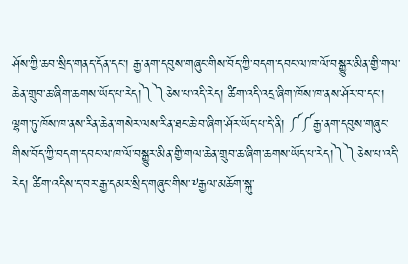ཤོས་ཀྱི་ཆབ་སྲིད་གནད་དོན་དང་། རྒྱ་ནག་དབུས་གཞུང་གིས་བོད་ཀྱི་བདག་དབང་ལ་ཁ་ལོ་བསྒྱུར་མིན་གྱི་གལ་ཆེན་གྲུབ་ཆ་ཞིག་ཆགས་ཡོད་པ་རེད།༽༽ཅེས་པ་འདི་རེད། ཚིག་འདི་འདྲ་ཞིག་ཁོས་ཁ་ནས་ཤོར་བ་དང་། ལྷག་ཏུ་ཁོས་ཁ་ནས་རིན་ཆེན་གསེར་ལས་རིན་ཐང་ཆེ་བ་ཞིག་ཤོར་ཡོད་པ་དེ་ནི། ༼༼རྒྱ་ནག་དབུས་གཞུང་གིས་བོད་ཀྱི་བདག་དབང་ལ་ཁ་ལོ་བསྒྱུར་མིན་གྱི་གལ་ཆེན་གྲུབ་ཆ་ཞིག་ཆགས་ཡོད་པ་རེད།༽༽ཅེས་པ་འདི་རེད། ཚིག་འདིས་ད་བར་རྒྱ་དམར་སྲིད་གཞུང་གིས་༸རྒྱལ་མཆོག་སྐུ་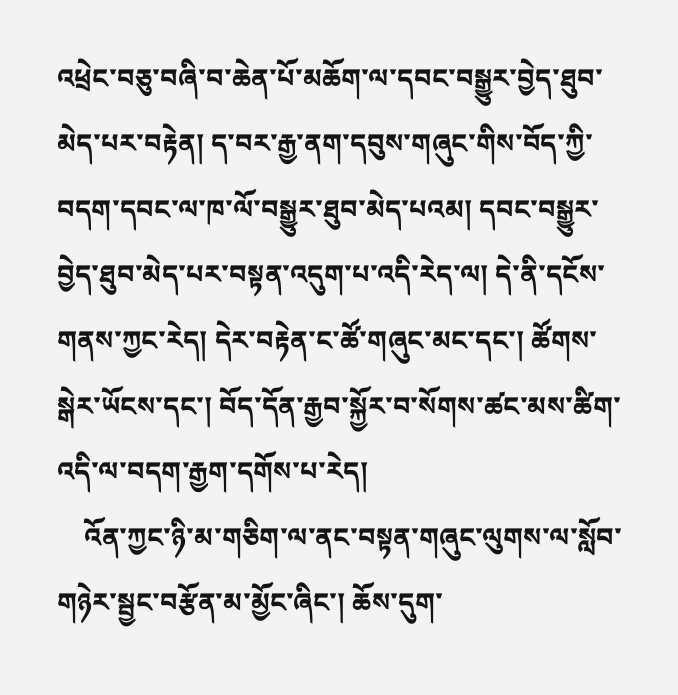འཕྲེང་བཅུ་བཞི་བ་ཆེན་པོ་མཆོག་ལ་དབང་བསྒྱུར་བྱེད་ཐུབ་མེད་པར་བརྟེན། ད་བར་རྒྱ་ནག་དབུས་གཞུང་གིས་བོད་ཀྱི་བདག་དབང་ལ་ཁ་ལོ་བསྒྱུར་ཐུབ་མེད་པའམ། དབང་བསྒྱུར་བྱེད་ཐུབ་མེད་པར་བསྟན་འདུག་པ་འདི་རེད་ལ། དེ་ནི་དངོས་གནས་ཀྱང་རེད། དེར་བརྟེན་ང་ཚོ་གཞུང་མང་དང་། ཚོགས་སྒེར་ཡོངས་དང་། བོད་དོན་རྒྱབ་སྐྱོར་བ་སོགས་ཚང་མས་ཚིག་འདི་ལ་བདག་རྒྱག་དགོས་པ་རེད།
    འོན་ཀྱང་ཉི་མ་གཅིག་ལ་ནང་བསྟན་གཞུང་ལུགས་ལ་སློབ་གཉེར་སྦྱང་བརྩོན་མ་མྱོང་ཞིང་། ཆོས་དུག་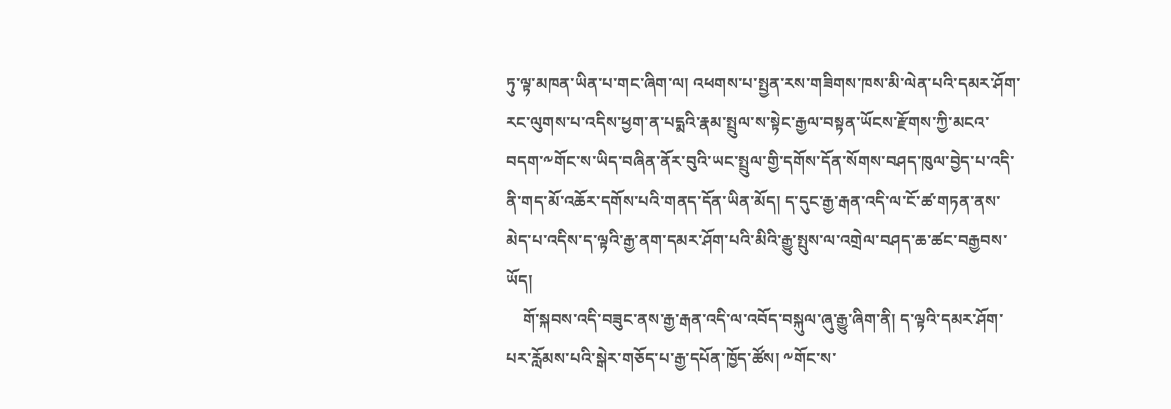ཏུ་ལྟ་མཁན་ཡིན་པ་གང་ཞིག་ལ། འཕགས་པ་སྤྱན་རས་གཟིགས་ཁས་མི་ལེན་པའི་དམར་ཤོག་རང་ལུགས་པ་འདིས་ཕྱག་ན་པདྨའི་རྣམ་སྤྲུལ་ས་སྟེང་རྒྱལ་བསྟན་ཡོངས་རྫོགས་ཀྱི་མངའ་བདག་༸གོང་ས་ཡིད་བཞིན་ནོར་བུའི་ཡང་སྤྲུལ་གྱི་དགོས་དོན་སོགས་བཤད་ཁུལ་བྱེད་པ་འདི་ནི་གད་མོ་འཆོར་དགོས་པའི་གནད་དོན་ཡིན་མོད། ད་དུང་རྒྱ་རྒན་འདི་ལ་ངོ་ཚ་གཏན་ནས་མེད་པ་འདིས་ད་ལྟའི་རྒྱ་ནག་དམར་ཤོག་པའི་མིའི་རྒྱུ་སྤུས་ལ་འགྲེལ་བཤད་ཆ་ཚང་བརྒྱབས་ཡོད།
    གོ་སྐབས་འདི་བཟུང་ནས་རྒྱ་རྒན་འདི་ལ་འབོད་བསྐུལ་ཞུ་རྒྱུ་ཞིག་ནི། ད་ལྟའི་དམར་ཤོག་པར་རློམས་པའི་སྒེར་གཅོད་པ་རྒྱ་དཔོན་ཁྱོད་ཚོས། ༸གོང་ས་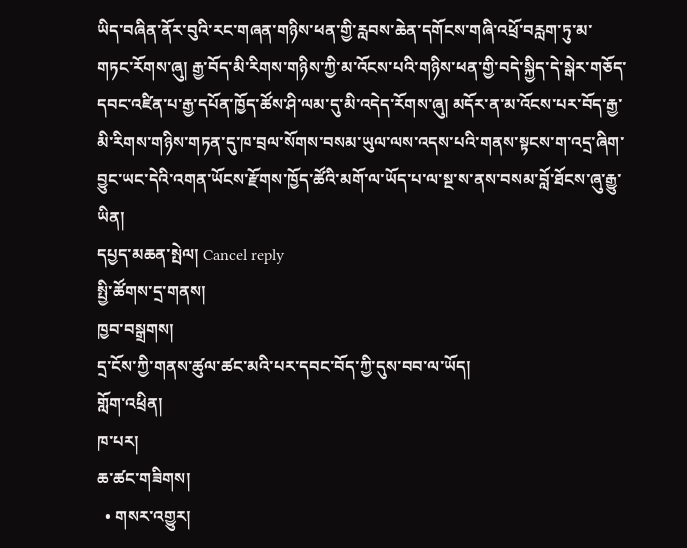ཡིད་བཞིན་ནོར་བུའི་རང་གཞན་གཉིས་ཕན་གྱི་རླབས་ཆེན་དགོངས་གཞི་འཕྲོ་བརླག་ཏུ་མ་གཏང་རོགས་ཞུ། རྒྱ་བོད་མི་རིགས་གཉིས་ཀྱི་མ་འོངས་པའི་གཉིས་ཕན་གྱི་བདེ་སྐྱིད་དེ་སྒེར་གཅོད་དབང་འཛིན་པ་རྒྱ་དཔོན་ཁྱོད་ཚོས་ཤི་ལམ་དུ་མི་འདེད་རོགས་ཞུ། མདོར་ན་མ་འོངས་པར་བོད་རྒྱ་མི་རིགས་གཉིས་གཏན་དུ་ཁ་བྲལ་སོགས་བསམ་ཡུལ་ལས་འདས་པའི་གནས་སྟངས་ག་འདྲ་ཞིག་བྱུང་ཡང་དེའི་འགན་ཡོངས་རྫོགས་ཁྱོད་ཚོའི་མགོ་ལ་ཡོད་པ་ལ་སྔ་ས་ནས་བསམ་བློ་ཐོངས་ཞུ་རྒྱུ་ཡིན།
དཔྱད་མཆན་སྤེལ། Cancel reply
སྤྱི་ཚོགས་དྲ་གནས།
ཁྱབ་བསྒྲགས།
དྲ་ངོས་ཀྱི་གནས་ཚུལ་ཚང་མའི་པར་དབང་བོད་ཀྱི་དུས་བབ་ལ་ཡོད།
གློག་འཕྲིན།
ཁ་པར།
ཆ་ཚང་གཟིགས།
  • གསར་འགྱུར།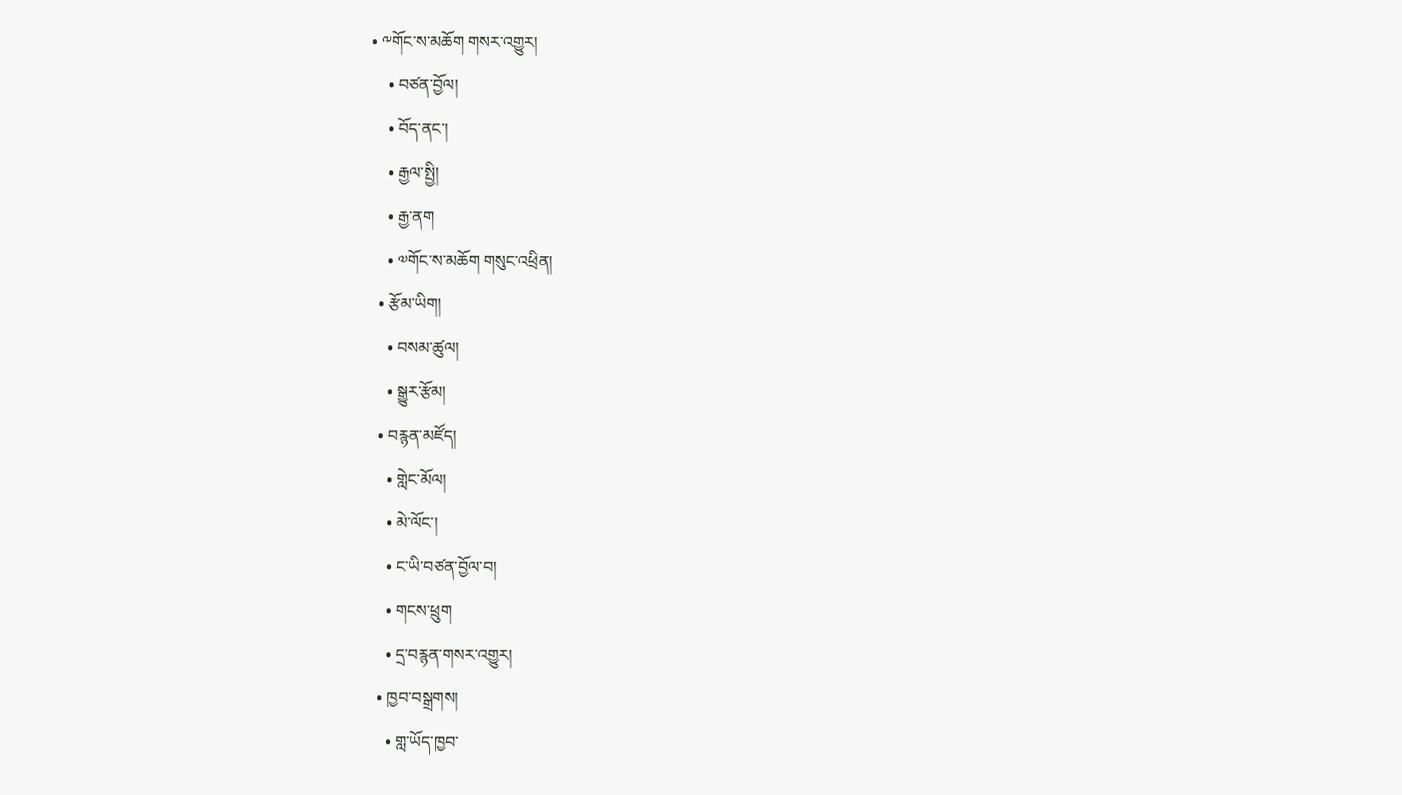• ༸གོང་ས་མཆོག གསར་འགྱུར།
    • བཙན་བྱོལ།
    • བོད་ནང་།
    • རྒྱལ་སྤྱི།
    • རྒྱ་ནག
    • ༧གོང་ས་མཆོག གསུང་འཕྲིན།
  • རྩོམ་ཡིག།
    • བསམ་ཚུལ།
    • སྒྱུར་རྩོམ།
  • བརྙན་མཛོད།
    • གླེང་མོལ།
    • མེ་ལོང་།
    • ང་ཡི་བཙན་བྱོལ་བ།
    • གངས་ཕྲུག
    • དྲ་བརྙན་གསར་འགྱུར།
  • ཁྱབ་བསྒྲགས།
    • གླ་ཡོད་ཁྱབ་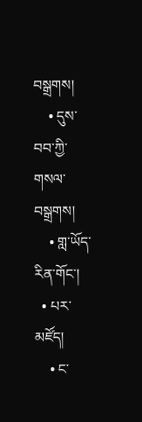བསྒྲགས།
    • དུས་བབ་ཀྱི་གསལ་བསྒྲགས།
    • གླ་ཡོད་རིན་གོང་།
  • པར་མཛོད།
    • ང་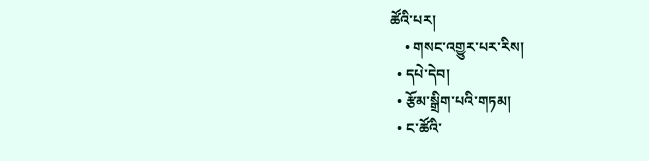ཚོའི་པར།
    • གསང་འགྱུར་པར་རིས།
  • དཔེ་དེབ།
  • རྩོམ་སྒྲིག་པའི་གཏམ།
  • ང་ཚོའི་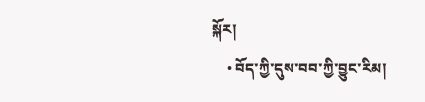སྐོར།
    • བོད་ཀྱི་དུས་བབ་ཀྱི་བྱུང་རིམ།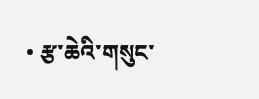• རྩ་ཆེའི་གསུང་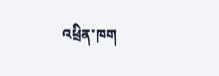འཕྲིན་ཁག